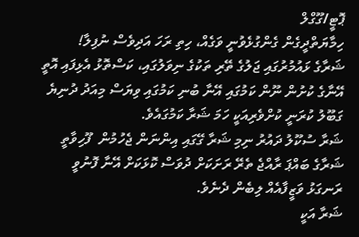ޕޮޓީ/ގޫގްލް
ހިމާޔަތްދީގެން ގެންގުޅެވުނީ ވަގެއް، ހިތި ރަހަ އަދިވެސް ނުފިލާ!
ޝަރާގެ ޅައުމުރުގައި ޖަލުގެ ތޭރި ތަކުގެ ނިވަލުގައި، ކަސްތޮޅު އެޅިފައި އޮތީ އޭނާގެ ކުށުން ނޫން ކަމުގައި އޭނާ ބުނި ކަމުގައި ވިޔަސް މިއަދު ދުނިޔެ ގަބޫލު ކުރަނީ ކުށްވެރިއަކީ ހަމަ ޝަރާ ކަމުގައެވެ.
ޝަރާ ސުކޫލު ދައުރު ނިމި ޝަރާ ގޭގައި އިންނަން ޖެހުމުން  ފޫހިވާތީ ޝަރާގެ ބައްޕަ ރާއްޖެ ތެރޭ ރަށަކަށް ދުވަސް ކޮޅަކަށް އޭނާ ފޮނުވީ ރަނގަޅު ވަޒީފާއެއް ލިބެން ދެނެވެ.
ޝަރާ އަކީ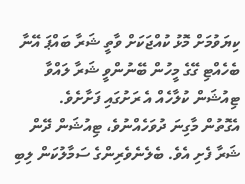ކިޔަވުމަށް މޮޅު ކުއްޖަކަށް ވާތީ ޝަރާ ބައްޕަ އޭނާ ބެހެއްޓި ގޭގެ މީހުން ބޭނުންވީ ޝަރާ ލައްވާ ޓިއުޝަން ކުލާހެއް އެ ރަށުގައި ފަށާށެވެ.
އެގޮތުން މާގިނަ ދުވަހެއްނުވެ، ޓިއުޝަން ދޭން ޝަރާ ފެށި އެވެ. ބެލެނެވެރިންގެ ސަމާލުކަން ލިބި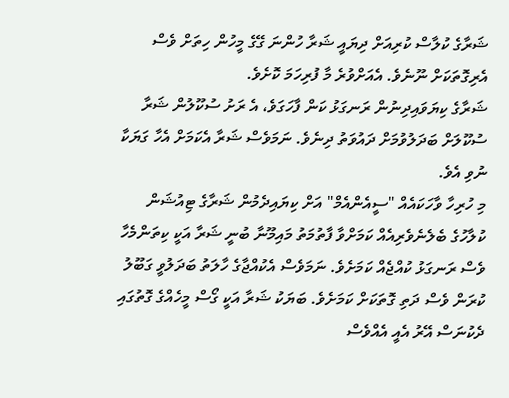ޝަރާގެ ކުލާސް ކުރިއަށް ދިޔައީ ޝަރާ ހުންނަ ގޭގެ މީހުން ހިތަށް ވެސް އެރިގޮތަކަށް ނޫނެވެ. އެއަށްވުރެ މާ ފުރިހަމަ ކޮށެވެ.
ޝަރާގެ ކިޔަވައިދިނުން ރަނގަޅު ކަން ފާހަގަވެ، އެ ރަށު ސުކޫލުން ޝަރާ ސުކޫލަށް ބަދަލުވުމަށް ދައުވަތު ދިނެވެ. ނަމަވެސް ޝަރާ އެކަމަށް އެހާ ގަޔަކާ ނުވި އެވެ.
މި ހުރިހާ ވާހަކައެއް "ސީއެންއެމް" އަށް ކިޔައިދެމުން ޝަރާގެ ޓިއުޝަން ކުލާހުގެ ބެލެނެވެރިއެއް ކަމަށްވާ ފާތުމަތު މައިމޫނާ ބުނީ ޝަރާ އަކީ ކިތަންމެހާ ވެސް ރަނގަޅު ކުއްޖެއް ކަމަށެވެ. ނަމަވެސް އެކުއްޖާގެ ހާލަތު ބަދަލުވީ ގަބޫލު ކުރަން ވެސް ދަތި ގޮތަކަށް ކަމަށެވެ. ބަޔަކު ޝަރާ އަކީ ގޯސް މީހެއްގެ ގޮތުގައި ދެކުނަސް އޭރު އެއީ އެއްވެސް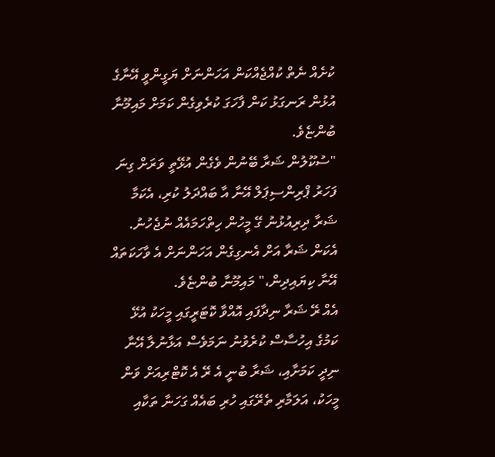ކުށެއް ނެތް ކުއްޖެއްކަން އަހަންނަށް ޔަގީންވީ އޭނާގެ އުޅުން ރަނގަޅު ކަން ފާހަގަ ކުރެވިގެން ކަމަށް މައިމޫނާ ބުންޏެވެ.
"ސުކޫލުން ޝަރާ ބޭނުން ވެގެން އުޅޭތީ ވަރަށް ގިނަ ފަހަރު ޕްރިންސިޕަލް އޭނާ އާ ބައްދަލު ކުރި، އެކަމާ ޝަރާ ދިރިއުޅުނު ގޭ މީހުން ހިތްހަމައެއް ނުޖެހުނު. އެކަން ޝަރާ އަށް އެނގިގެން އަހަންނަށް އެ ވާހަކަތައް އޭނާ ކިޔައިދިން،" މައިމޫނާ ބުންޏެވެ.
އެއް ރޭ ޝަރާ ނިދާފައި އޮއްވާ ކޮޓަރީގައި މީހަކު އުޅޭ ކަމުގެ އިހުސާސް ކުރެވުނު ނަމަވެސް އަޅާނުލާ އޭނާ ނިދީ ކަމަށާއި، ޝަރާ ބުނީ އެ ރޭ އެ ކޮޓްރިއަށް ވަން މީހަކު، އަލަމާރި ތެރޭގައި ހުރި ބައެއް ގަހަނާ ތަކާއި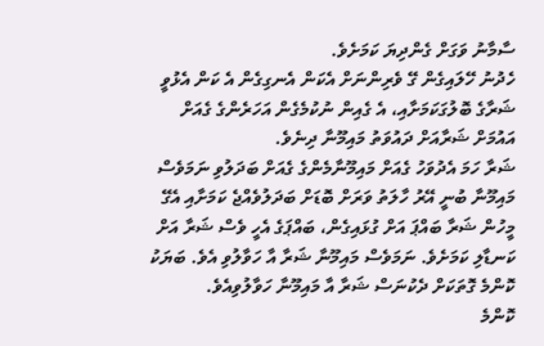ސާމާނު ވަގަށް ގެންދިޔަ ކަމަށެވެ.
ހެދުނު ހޭލައިގެން ގޭ ވެރިންނަށް އެކަން އެނގިގެން އެ ކަން އެޅުވީ ޝަރާގެ ބޮލުގަކަމަށާއި، އެ ގެއިން ނުކުމެގެން އަހަރެންގެ ގެއަށް އައުމަށް ޝަރާއަށް ދައުވަތު މައިމޫނާ ދިނެވެ.
ޝަރާ ހަމަ އެދުވަހު ގެއަށް މައިމޫނާމެންގެ ގެއަށް ބަދަލުވި ނަމަވެސް މައިމޫނާ ބުނީ އޭރު ހާލަތު ވަރަށް ބޮޑަށް ބަދަލުވެއްޖެ ކަމަށާއި އެގޭ މީހުން ޝަރާ ބައްޕަ އަށް ގުޅައިގެން، ބައްޕަގެ އެހީ ވެސް ޝަރާ އަށް ކަނޑާލި ކަމަށެވެ. ނަމަވެސް މައިމޫނާ ޝަރާ އާ ހަވާލުވި އެވެ. ބަޔަކު ކޮންމެ ގޮތަކަށް ދެކުނަސް ޝަރާ އާ މައިމޫނާ ހަވާލުވިއެވެ.
ކޮންމެ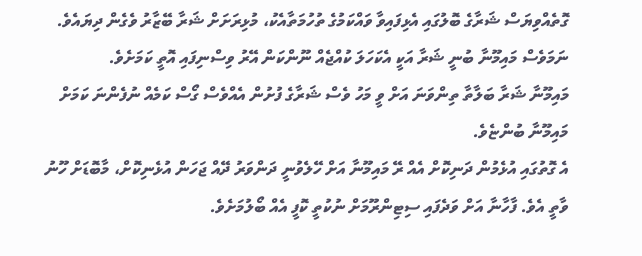ގޮތެއްވިޔަސް ޝަރާގެ ބޮލުގައި އެޅިފައިވާ ވައްކަމުގެ ތުހުމަތާއެކު، މުޅިރަށަށް ޝަރާ ބޭޒާރު ވެގެން ދިޔައެވެ. ނަމަވެސް މައިމޫނާ ބުނީ ޝަރާ އަކީ އެކަހަލަ ކުއްޖެއް ނޫންކަން އޭރު ވިސްނިފައި އޮތީ ކަމަށެވެ.
މައިމޫނާ ޝަރާ ބަލާތާ ތިންވަނަ އަށް ވީ މަހު ވެސް ޝަރާގެ ފުށުން އެއްވެސް ގޯސް ކަމެއް ނުފެންނަ ކަމަށް މައިމޫނާ ބުންޏެވެ.
އެ ގޮތުގައި އުޅެމުން ދަނިކޮށް އެއް ރޭ މައިމޫނާ އަށް ހޭލެވުނީ ދަންވަރު ދޭއް ޖަހަން އުޅެނިކޮށް، މާބޮޑަށް ހޫނު ވާތީ އެވެ. ފާހާނާ އަށް ވަދެފައި ސިޓިންރޫމަށް ނުކުތީ ކޮފީ އެއް ބޯލުމަށެވެ.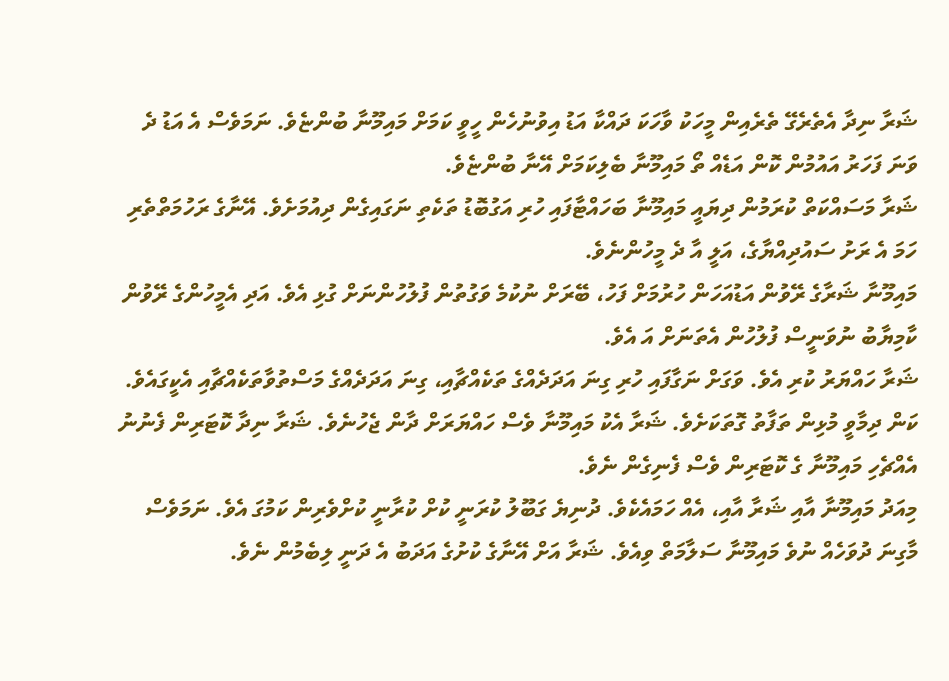ޝަރާ ނިދާ އެތެރެގޭ ތެރެއިން މީހަކު ވާހަކަ ދައްކާ އަޑު އިވުނުހެން ހީވީ ކަމަށް މައިމޫނާ ބުންޏެވެ. ނަމަވެސް އެ އަޑު ދެ ވަނަ ފަހަރު އައުމުން ކޮން އަޑެއް ތޯ މައިމޫނާ ބެލިކަމަށް އޭނާ ބުންޏެވެ.
ޝަރާ މަސައްކަތް ކުރަމުން ދިޔައީ މައިމޫނާ ބަހައްޓާފައި ހުރި އަގުބޮޑު ތަކެތި ނަގައިގެން ދިއުމަށެވެ. އޭނާގެ ރަހުމަތްތެރި ހަމަ އެ ރަށު ސައުދިއްޔާގެ، އަލީ އާ ދެ މީހުންނެވެ.
މައިމޫނާ ޝަރާގެ ރޭވުން އަޑުއަހަން ހުރުމަށް ފަހު، ބޭރަށް ނުކުމެ ވަގުތުން ފުލުހުންނަށް ގުޅި އެވެ. އަދި އެމީހުންގެ ރޭވުން ކާމިޔާބު ނުވަނީސް ފުލުހުން އެތަނަށް އަ އެވެ.
ޝަރާ ހައްޔަރު ކުރި އެވެ. ވަގަށް ނަގާފައި ހުރި ގިނަ އަދަދެއްގެ ތަކެއްޗާއި، ގިނަ އަދަދެއްގެ މަސްތުވާތަކެއްޗާއި އެކީގައެވެ. ކަން ދިމާވީ މުޅިން ތަފާތު ގޮތަކަށެވެ. ޝަރާ އެކު މައިމޫނާ ވެސް ހައްޔަރަށް ދާން ޖެހުނެވެ. ޝަރާ ނިދާ ކޮޓަރިން ފެނުނު އެއްޗެހި މައިމޫނާ ގެ ކޮޓަރިން ވެސް ފެނިގެން ނެވެ.
މިއަދު މައިމޫނާ އާއި ޝަރާ އާއި، އެއް ހަމައެކެވެ. ދުނިޔެ ގަބޫލު ކުރަނީ ކުށް ކުރާނީ ކުށްވެރިން ކަމުގަ އެވެ. ނަމަވެސް މާގިނަ ދުވަހެއް ނުވެ މައިމޫނާ ސަލާމަތް ވިއެވެ. ޝަރާ އަށް އޭނާގެ ކުށުގެ އަދަބު އެ ދަނީ ލިބެމުން ނެވެ.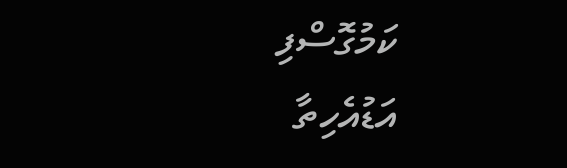ކަމުގޮސްފި
އަޑުއެހިތާ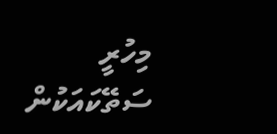މިހުރީ
ސަތޭކައަކުން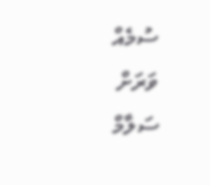ސުމެއް
ވަރަށް ސަލާމް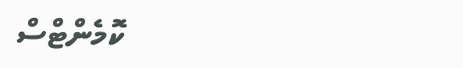ކޮމެންޓްސް